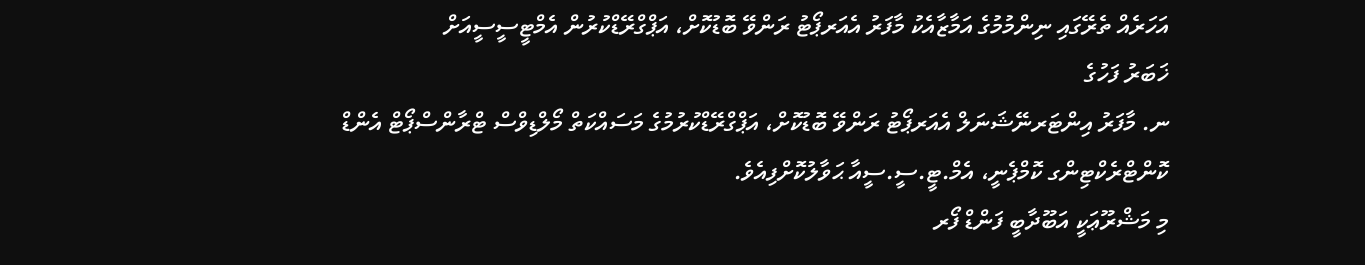އަހަރެއް ތެރޭގައި ނިންމުމުގެ އަމާޒާއެކު މާފަރު އެއަރޕޯޓު ރަންވޭ ބޮޑުކޮށް، އަޕްގްރޭޑްކުރުން އެމްޓީސީސީއަށް
ޚަބަރު ފަހުގެ
ނ. މާފަރު އިންޓަރނޭޝަނަލް އެއަރޕޯޓު ރަންވޭ ބޮޑުކޮށް، އަޕްގްރޭޑްކުރުމުގެ މަސައްކަތް މޯލްޑިވްސް ޓްރާންސްޕޯޓް އެންޑް ކޮންޓްރެކްޓިންގ ކޮމްޕެނީ، އެމް.ޓީ.ސީ.ސީއާ ޙަވާލުކޮށްފިއެވެ.
މި މަޝްރޫޢަކީ އަބޫދާބީ ފަންޑް ފޯރ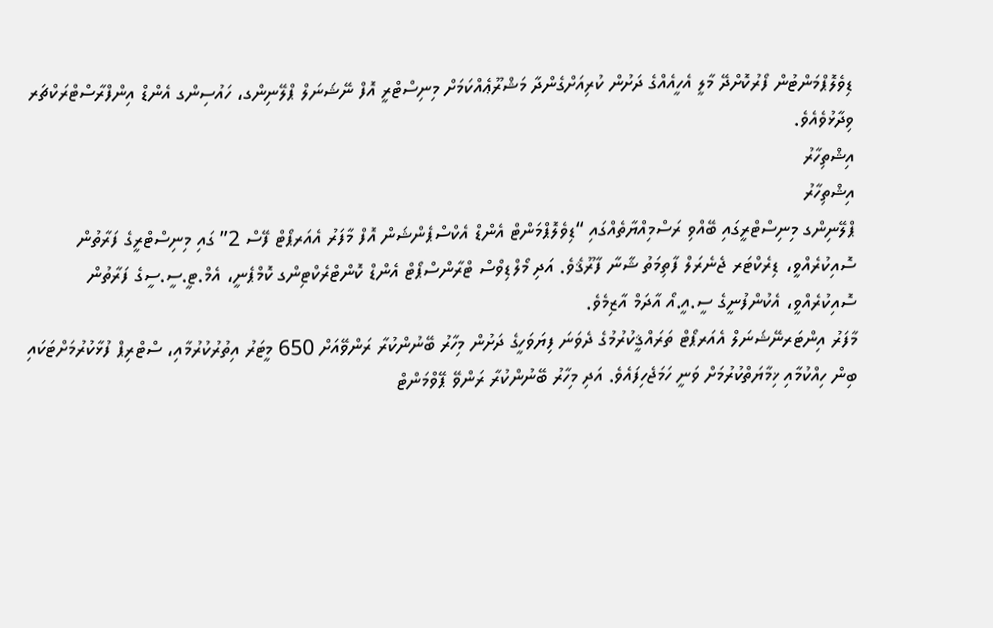ޑިވެލޮޕްމަންޓުން ފޯރުކޮށްދޭ މާލީ އެހީއެއްގެ ދަށުން ކުރިއަށްގެންދާ މަޝްރޫޢެއްކަމަށް މިނިސްޓްރީ އޮފް ނޭޝަނަލް ޕްލޭނިންގ، ހައުސިންގ އެންޑް އިންފްރާސްޓްރަކްޗަރ ވިދާޅުވެއެވެ.
އިޝްތިހާރު
އިޝްތިހާރު
ޕްލޭނިންގ މިނިސްޓްރީގައި ބޭއްވި ރަސްމިއްޔާތެއްގައި “ޑިވެލޮޕްމަންޓް އެންޑް އެކްސްޕެންޝަން އޮފް މާފަރު އެއަރޕޯޓް ފޭސް 2” ގައި މިނިސްޓްރީގެ ފަރާތުން ސޮއިކުރެއްވީ، ޑިރެކްޓަރ ޖެނެރަލް ފާތިމަތު ޝާނާ ފާރޫޤެވެ. އަދި މޯލްޑިވްސް ޓްރާންސްޕޯޓް އެންޑް ކޮންޓްރެކްޓިންގ ކޮމްޕެނީ، އެމް.ޓީ.ސީ.ސީގެ ފަރާތުން ސޮއިކުރެއްވީ، އެކުންފުނީގެ ސީ.އީ.އޯ އާދަމް އާޒިމެވެ.
މާފަރު އިންޓަރނޭޝަނަލް އެއަރޕޯޓް ތަރައްޤީކުރުމުގެ ދެވަނަ ފިޔަވަހީގެ ދަށުން މިހާރު ބޭނުންކުރާ ރަންވޭއަށް 650 މީޓަރު އިތުރުކުރުމާއި، ސްޓްރިޕް ފުޅާކުރުމަށްޓަކައި ބިން ހިއްކުމާއި ޚިމާޔަތްކުރުމަށް ވަނީ ހަމަޖެހިފައެވެ. އަދި މިހާރު ބޭނުންކުރާ ރަންވޭ ޕޭވްމަންޓް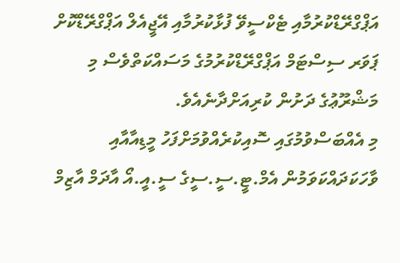އަޕްގްރޭޑްކުރުމާއި ޓެކްސީވޭ ފުޅާކުރުމާއި އޭޖީއެލް އަޕްގްރޭޑްކޮށް ޕަވަރ ސިސްޓަމް އަޕްގްރޭޑްކުރުމުގެ މަސައްކަތްވެސް މި މަޝްރޫޢުގެ ދަށުން ކުރިއަށްދާނެއެވެ.
މި އެއްބަސްވުމުގައި ސޮއިކުރެއްވުމަށްފަހު މީޑިއާއާއި ވާހަކަދައްކަވަމުން އެމް.ޓީ.ސީ.ސީގެ ސީ.އީ.އޯ އާދަމް އާޒިމް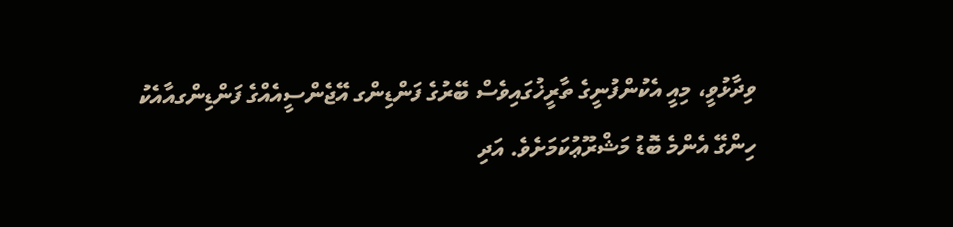ވިދާޅުވީ، މިއީ އެކުންފުނީގެ ތާރީޚުގައިވެސް ބޭރުގެ ފަންޑިންގ އޭޖެންސީއެއްގެ ފަންޑިންގއާއެކު ހިންގޭ އެންމެ ބޮޑު މަޝްރޫޢުކަމަށެވެ. އަދި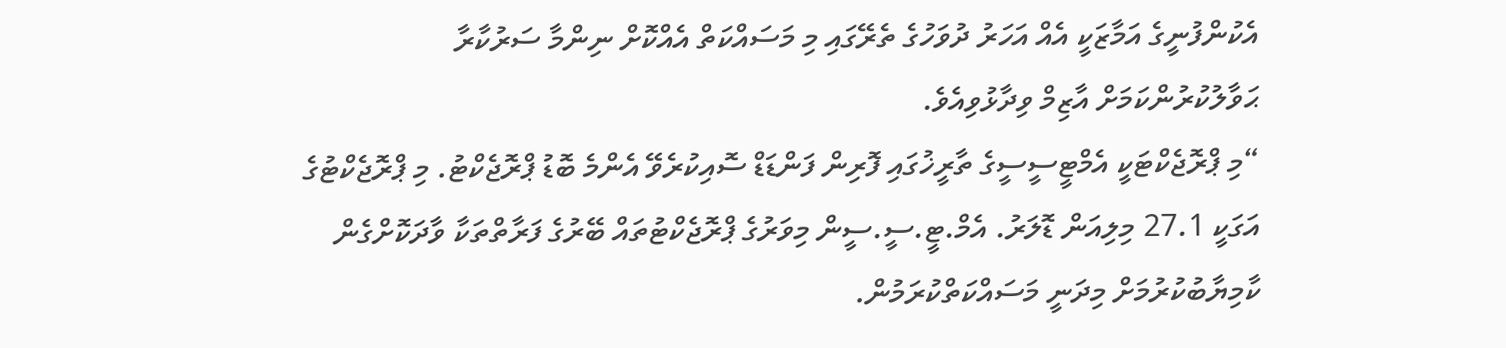އެކުންފުނީގެ އަމާޒަކީ އެއް އަހަރު ދުވަހުގެ ތެރޭގައި މި މަސައްކަތް އެއްކޮށް ނިންމާ ސަރުކާރާ ޙަވާލުކުރުންކަމަށް އާޒިމް ވިދާޅުވިއެވެ.
“މި ޕްރޮޖެކްޓަކީ އެމްޓީސީސީގެ ތާރީޚުގައި ފޮރިން ފަންޑަޑް ސޮއިކުރެވޭ އެންމެ ބޮޑު ޕްރޮޖެކްޓު. މި ޕްރޮޖެކްޓުގެ އަގަކީ 27.1 މިލިއަން ޑޮލަރު. އެމް.ޓީ.ސީ.ސީން މިވަރުގެ ޕްރޮޖެކްޓުތައް ބޭރުގެ ފަރާތްތަކާ ވާދަކޮށްގެން ކާމިޔާބުކުރުމަށް މިދަނީ މަސައްކަތްކުރަމުން.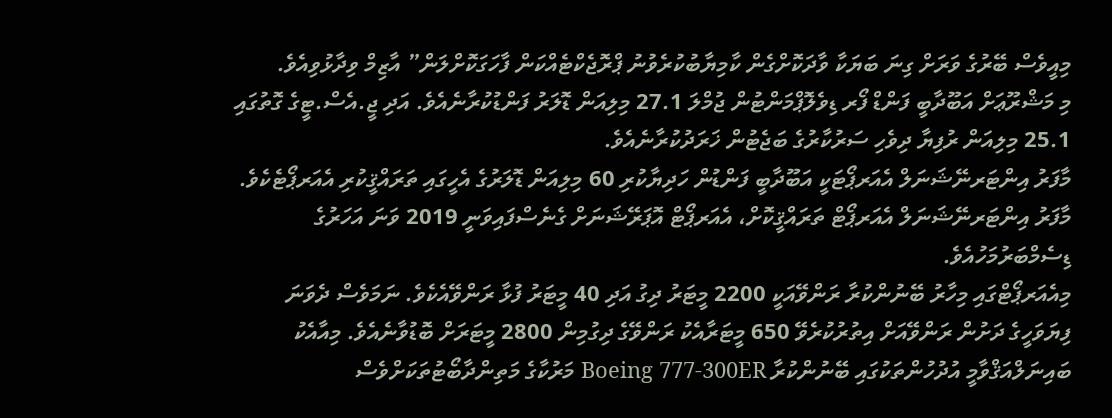މިއީވެސް ބޭރުގެ ވަރަށް ގިނަ ބަޔަކާ ވާދަކޮށްގެން ކާމިޔާބުކުރެވުނު ޕްރޮޖެކްޓެއްކަން ފާހަގަކޮށްލަން” އާޒިމް ވިދާޅުވިއެވެ.
މި މަޝްރޫޢަށް އަބޫދާބީ ފަންޑް ފޯރ ޑިވެލޮޕްމަންޓުން ޖުމްލަ 27.1 މިލިއަން ޑޮލަރު ފަންޑުކުރާނެއެވެ. އަދި ޖީ.އެސް.ޓީގެ ގޮތުގައި 25.1 މިލިއަން ރުފިޔާ ދިވެހި ސަރުކާރުގެ ބަޖެޓުން ޚަރަދުކުރާނެއެވެ.
މާފަރު އިންޓަރނޭޝަނަލް އެއަރޕޯޓަކީ އަބޫދާބީ ފަންޑުން ހަދިޔާކުރި 60 މިލިއަން ޑޮލަރުގެ އެހީގައި ތަރައްޤީކުރި އެއަރޕޯޓެކެވެ. މާފަރު އިންޓަރނޭޝަނަލް އެއަރޕޯޓް ތަރައްޤީކޮށް، އެއަރޕޯޓް އޮޕަރޭޝަނަށް ގެނެސްފައިވަނީ 2019 ވަނަ އަހަރުގެ ޑިސެމްބަރުމަހުއެވެ.
މިއެއަރޕޯޓްގައި މިހާރު ބޭނުންކުރާ ރަންވޭއަކީ 2200 މީޓަރު ދިގު އަދި 40 މީޓަރު ފުޅާ ރަންވޭއެކެވެ. ނަމަވެސް ދެވަނަ ފިޔަވަހީގެ ދަށުން ރަންވޭއަށް އިތުރުކުރެވޭ 650 މީޓަރާއެކު ރަންވޭގެ ދިގުމިން 2800 މީޓަރަށް ބޮޑުވާނެއެވެ. މިއާއެކު ބައިނަލްއަޤްވާމީ އުދުހުންތަކުގައި ބޭނުންކުރާ Boeing 777-300ER މަރުކާގެ މަތިންދާބޯޓުތަކަށްވެސް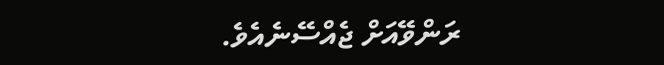ރަންވޭއަށް ޖެއްސޭނެއެވެ.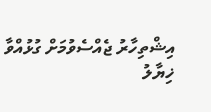އިޝްތިހާރު ޖެއްސެވުމަށް ގުޅުއްވާ
ޚިޔާލު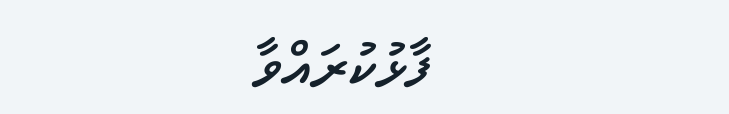ފާޅުކުރައްވާ